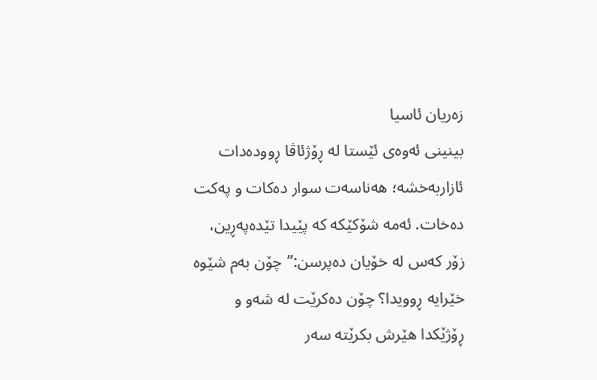زەریان ئاسیا
بینینی ئەوەی ئێستا لە ڕۆژئاڤا ڕوودەدات ئازاربەخشە؛ هەناسەت سوار دەکات و پەکت دەخات. ئەمە شۆکێکە کە پێیدا تێدەپەڕین، زۆر کەس لە خۆیان دەپرسن:”چۆن بەم شێوە خێرایە ڕوویدا؟ چۆن دەکرێت لە شەو و ڕۆژێکدا هێرش بکرێتە سەر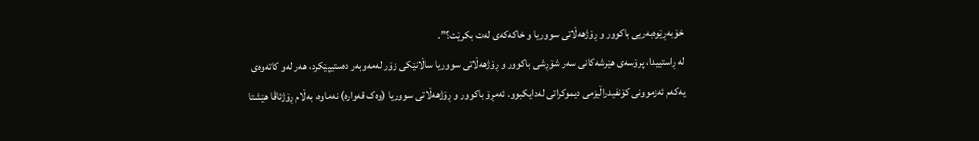خۆبەڕێوەبەریی باکوور و ڕۆژهەڵاتی سووریا و خاکەکەی لەت بکرێت؟”.
لە ڕاستییدا، پرۆسەی هێرشەکانی سەر شۆڕشی باکوور و ڕۆژهەڵاتی سووریا ساڵانێکی زۆر لەمەوبەر دەستیپێکرد، هەر لەو کاتەوەی یەکەم ئەزموونی کۆنفیدراڵیزمی دیموکراتی لەدایکبوو. ئەمڕۆ باکوور و ڕۆژهەڵاتی سووریا (وەک قەوارە) نەماوە، بەڵام ڕۆژئاڤا هێشتا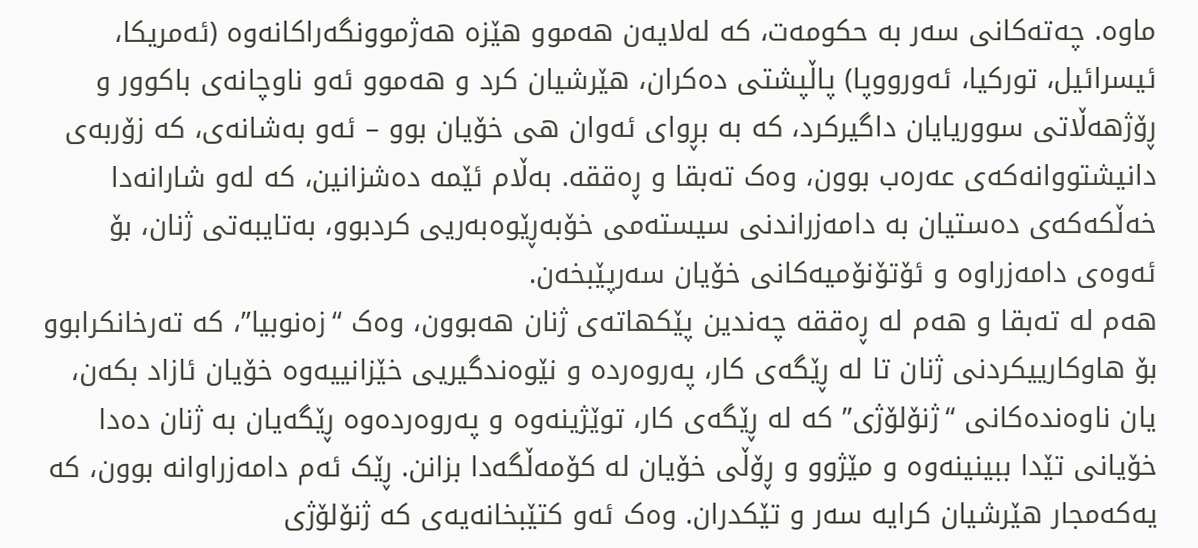ماوە. چەتەکانی سەر بە حکومەت، کە لەلایەن هەموو هێزە هەژموونگەراکانەوە (ئەمریکا، ئیسرائیل، تورکیا، ئەورووپا) پاڵپشتی دەکران، هێرشیان کرد و هەموو ئەو ناوچانەی باکوور و ڕۆژهەڵاتی سووریایان داگیرکرد، کە بە بڕوای ئەوان هی خۆیان بوو – ئەو بەشانەی، کە زۆربەی دانیشتووانەکەی عەرەب بوون، وەک تەبقا و ڕەققە. بەڵام ئێمە دەشزانین، کە لەو شارانەدا خەڵکەکەی دەستیان بە دامەزراندنی سیستەمی خۆبەڕێوەبەریی کردبوو، بەتایبەتی ژنان، بۆ ئەوەی دامەزراوە و ئۆتۆنۆمیەکانی خۆیان سەرپێبخەن.
هەم لە تەبقا و هەم لە ڕەققە چەندین پێکهاتەی ژنان هەبوون، وەک “زەنوبیا”، کە تەرخانکرابوو بۆ هاوکارییکردنی ژنان تا لە ڕێگەی کار، پەروەردە و نێوەندگیریی خێزانییەوە خۆیان ئازاد بکەن، یان ناوەندەکانی “ژنۆلۆژی” کە لە ڕێگەی کار، توێژینەوە و پەروەردەوە ڕێگەیان بە ژنان دەدا خۆیانی تێدا ببینینەوە و مێژوو و ڕۆڵی خۆیان لە کۆمەڵگەدا بزانن. ڕێک ئەم دامەزراوانە بوون، کە یەکەمجار هێرشیان کرایە سەر و تێکدران. وەک ئەو کتێبخانەیەی کە ژنۆلۆژی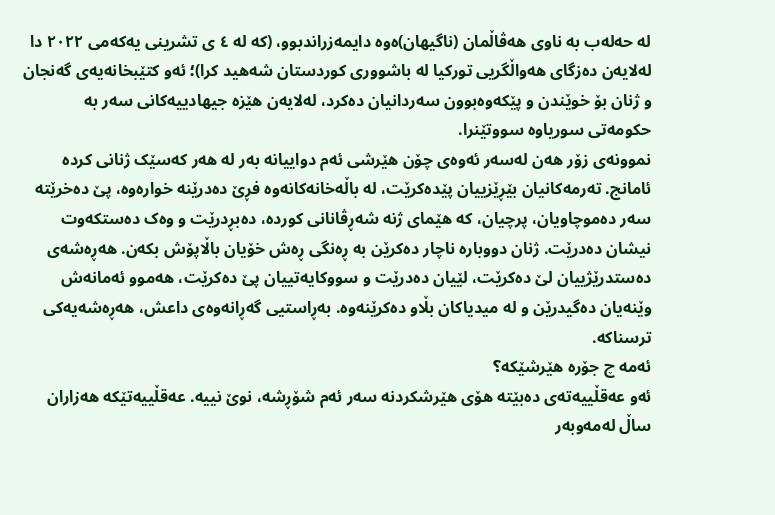لە حەلەب بە ناوی هەڤاڵمان (ناگیهان)ەوە دایمەزراندبوو، (کە لە ٤ ی تشرینی یەکەمی ٢٠٢٢ دا لەلایەن دەزگای هەواڵگریی تورکیا لە باشووری کوردستان شەهید کرا)؛ ئەو کتێبخانەیەی گەنجان و ژنان بۆ خوێندن و پێکەوەبوون سەردانیان دەکرد، لەلایەن هێزە جیهادییەکانی سەر بە حکومەتی سوریاوە سووتێنرا.
نموونەی زۆر هەن لەسەر ئەوەی چۆن هێرشی ئەم دواییانە بەر لە هەر کەسێک ژنانی کردە ئامانج. تەرمەکانیان بێڕێزییان پێدەکرێت، لە باڵەخانەکانەوە فڕێ دەدرێنە خوارەوە، پێ دەخرێتە سەر دەموچاویان، پرچیان، کە هێمای ژنە شەڕڤانانی کوردە، دەبڕدرێت و وەک دەستکەوت نیشان دەدرێت. ژنان دووبارە ناچار دەکرێن بە ڕەنگی ڕەش خۆیان باڵاپۆش بکەن. هەڕەشەی دەستدرێژییان لێ دەکرێت، لێیان دەدرێت و سووکایەتییان پێ دەکرێت، هەموو ئەمانەش وێنەیان دەگیدرێن و لە میدیاکان بڵاو دەکرێنەوە. بەڕاستیی گەڕانەوەی داعش، هەڕەشەیەکی ترسناکە.
ئەمە چ جۆرە هێرشێکە؟
ئەو عەقڵییەتەی دەبێتە هۆی هێرشکردنە سەر ئەم شۆڕشە، نوێ نییە. عەقڵییەتێکە هەزاران ساڵ لەمەوبەر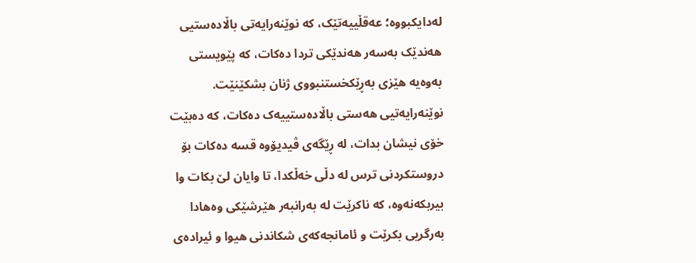لەدایکبووە؛ عەقڵییەتێک، کە نوێنەرایەتی باڵادەستیی هەندێک بەسەر هەندێکی تردا دەکات، کە پێویستی بەوەیە هێزی بەڕێکخستنبووی ژنان بشکێنێت. نوێنەرایەتیی هەستی باڵادەستییەک دەکات، کە دەبێت خۆی نیشان بدات، لە ڕێگەی ڤیدیۆوە قسە دەکات بۆ دروستکردنی ترس لە دڵى خەڵکدا، تا وایان لێ بکات وا بیربکەنەوە، کە ناکرێت لە بەرانبەر هێرشێکی وەهادا بەرگریی بکرێت و ئامانجەکەی شکاندنی هیوا و ئیرادەی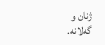ژنان و گەلانە.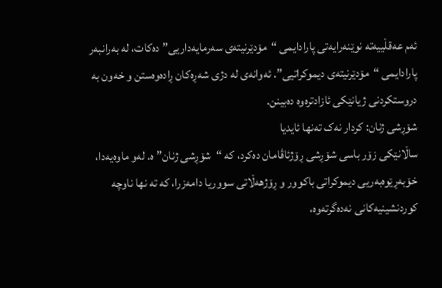ئەم عەقڵییەتە نوێنەرایەتی پارادایمی “مۆدێرنیتەی سەرمایەداریی” دەکات، لە بەرانبەر پارادایمی “مۆدێرنیتەی دیموکراتیی”. ئەوانەی لە دژی شەڕەکان ڕادەوەستن و خەون بە دروستکردنی ژیانێکی ئازادترەوە دەبینن.
شۆڕشی ژنان: کردار نەک تەنها ئایدیا
ساڵانێکی زۆر باسی شۆڕشی ڕۆژئاڤامان دەکرد، کە “شۆڕشی ژنان”ە. لەو ماوەیەدا، خۆبەڕێوەبەریی دیموکراتی باکوور و ڕۆژهەڵاتی سووریا دامەزرا، کە تە نها ناوچە کوردنشینیەکانی نەدەگرتەوە،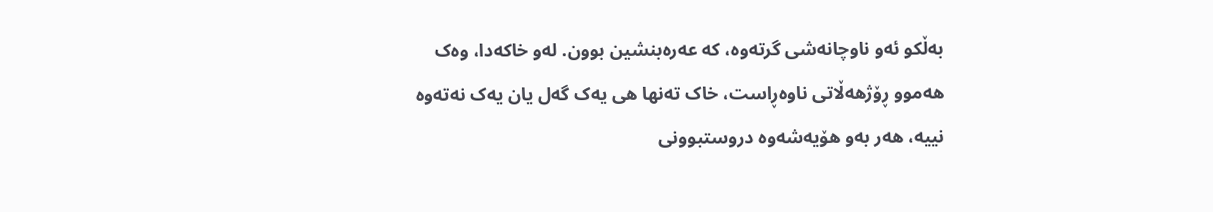بەڵکو ئەو ناوچانەشی گرتەوە، کە عەرەبنشین بوون. لەو خاکەدا، وەک هەموو ڕۆژهەڵاتی ناوەڕاست، خاک تەنها هی یەک گەل یان یەک نەتەوە نییە، هەر بەو هۆیەشەوە دروستبوونی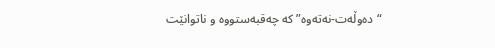“دەوڵەت-نەتەوە” کە چەقبەستووە و ناتوانێت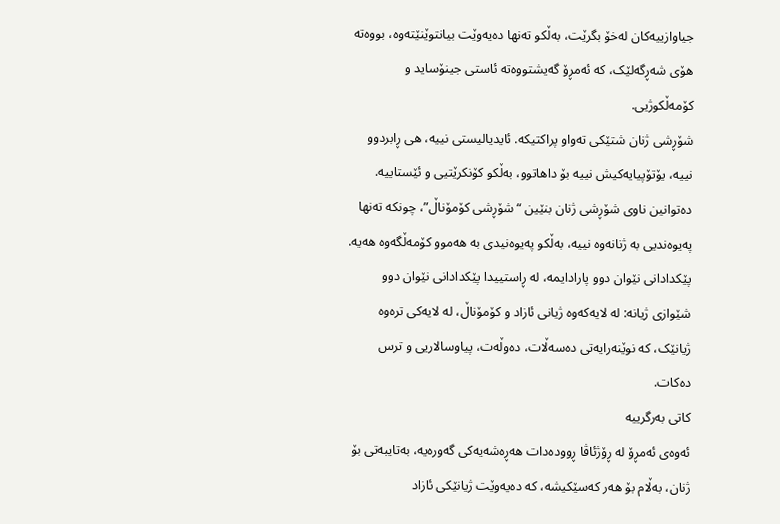جیاوازییەکان لەخۆ بگرێت، بەڵکو تەنها دەیەوێت بیانتوێنێتەوە، بووەتە هۆی شەڕگەلێک، کە ئەمڕۆ گەیشتووەتە ئاستی جینۆساید و کۆمەڵکوژیی.
شۆڕشی ژنان شتێکی تەواو پراکتیکە. ئایدیالیستی نییە، هی ڕابردوو نییە، یۆتۆپیایەکیش نییە بۆ داهاتوو، بەڵکو کۆنکرێتیی و ئێستاییە. دەتوانین ناوی شۆڕشی ژنان بنێین “شۆڕشی کۆمۆناڵ”، چونکە تەنها پەیوەندیی بە ژنانەوە نییە، بەڵکو پەیوەنیدی بە هەموو کۆمەڵگەوە هەیە. پێکدادانی نێوان دوو پارادایمە، لە ڕاستییدا پێکدادانی نێوان دوو شێوازی ژیانە: لە لایەکەوە ژیانی ئازاد و کۆمۆناڵ، لە لایەکی ترەوە ژیانێک، کە نوێنەرایەتی دەسەڵات، دەوڵەت، پیاوسالاریی و ترس دەکات.
کاتی بەرگرییە
ئەوەی ئەمڕۆ لە ڕۆژئاڤا ڕوودەدات هەڕەشەیەکی گەورەیە، بەتایبەتی بۆ ژنان، بەڵام بۆ هەر کەسێکیشە، کە دەیەوێت ژیانێکی ئازاد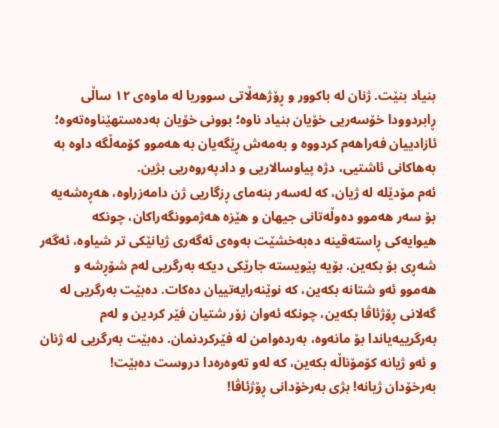بنیاد بنێت. ژنان لە باکوور و ڕۆژهەڵاتی سووریا لە ماوەی ١٢ ساڵی ڕابردوودا خۆسەریی خۆیان بنیاد ناوە؛ بوونی خۆیان بەدەستهێناوەتەوە؛ ئازادییان فەراهەم کردووە و بەمەش ڕێگەیان بە هەموو کۆمەڵگە داوە بە بەهاکانی ئاشتیی، دژە پیاوسالاریی و دادپەروەریی بژین.
ئەم مۆدێلە لە ژیان، کە لەسەر بنەمای ڕزگاریی ژن دامەزراوە، هەڕەشەیە بۆ سەر هەموو دەوڵەتانی جیهان و هێزە هەژموونگەراکان، چونکە هیوایەکی ڕاستەقینە دەبەخشێت بەوەی ئەگەری ژیانێکی تر شیاوە، ئەگەر شەڕی بۆ بکەین. بۆیە پێویستە جارێکی دیکە بەرگریی لەم شۆڕشە و هەموو ئەو شتانە بکەین، کە نوێنەرایەتییان دەکات. دەبێت بەرگریی لە گەلانی ڕۆژئاڤا بکەین، چونکە ئەوان زۆر شتیان فێر کردین و لەم بەرگرییەیاندا بۆ مانەوە، بەردەوامن لە فێرکردنمان. دەبێت بەرگریی لە ژنان و ئەو ژیانە کۆمۆناڵە بکەین، کە لەو تەوەرەدا دروست دەبێت!
بەرخۆدان ژیانە! بژی بەرخۆدانی ڕۆژئاڤا!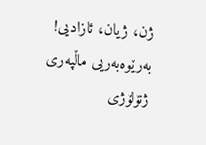ژن، ژیان، ئازادیی!
بەرێوەبەریی ماڵپەری ژنۆلۆژی